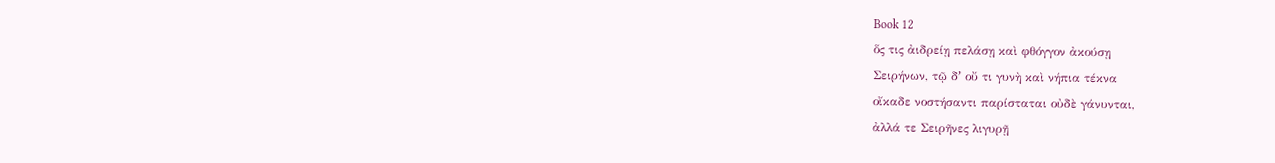Book 12
ὅς τις ἀιδρείῃ πελάσῃ καὶ φθόγγον ἀκούσῃ
Σειρήνων, τῷ δʼ οὔ τι γυνὴ καὶ νήπια τέκνα
οἴκαδε νοστήσαντι παρίσταται οὐδὲ γάνυνται,
ἀλλά τε Σειρῆνες λιγυρῇ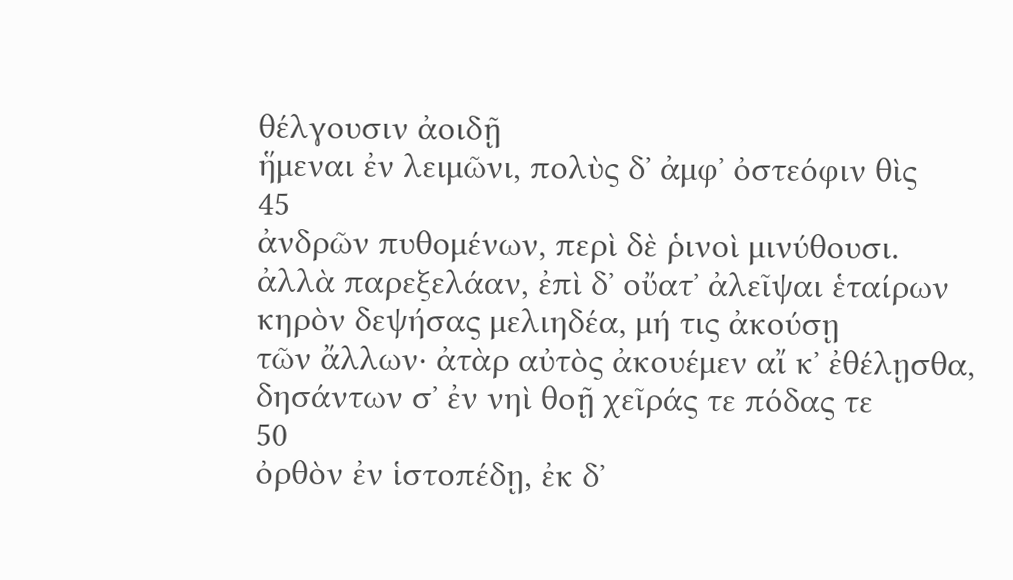θέλγουσιν ἀοιδῇ
ἥμεναι ἐν λειμῶνι, πολὺς δʼ ἀμφʼ ὀστεόφιν θὶς
45
ἀνδρῶν πυθομένων, περὶ δὲ ῥινοὶ μινύθουσι.
ἀλλὰ παρεξελάαν, ἐπὶ δʼ οὔατʼ ἀλεῖψαι ἑταίρων
κηρὸν δεψήσας μελιηδέα, μή τις ἀκούσῃ
τῶν ἄλλων· ἀτὰρ αὐτὸς ἀκουέμεν αἴ κʼ ἐθέλῃσθα,
δησάντων σʼ ἐν νηὶ θοῇ χεῖράς τε πόδας τε
50
ὀρθὸν ἐν ἱστοπέδῃ, ἐκ δʼ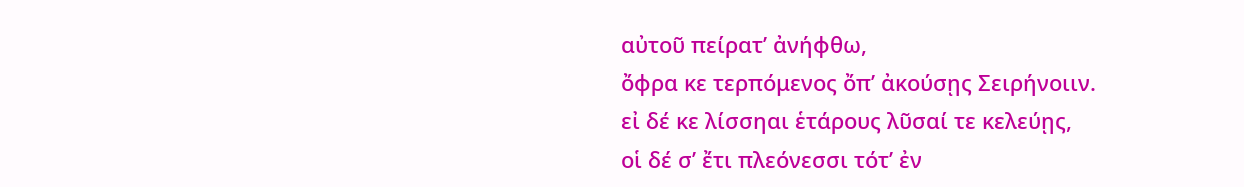αὐτοῦ πείρατʼ ἀνήφθω,
ὄφρα κε τερπόμενος ὄπʼ ἀκούσῃς Σειρήνοιιν.
εἰ δέ κε λίσσηαι ἑτάρους λῦσαί τε κελεύῃς,
οἱ δέ σʼ ἔτι πλεόνεσσι τότʼ ἐν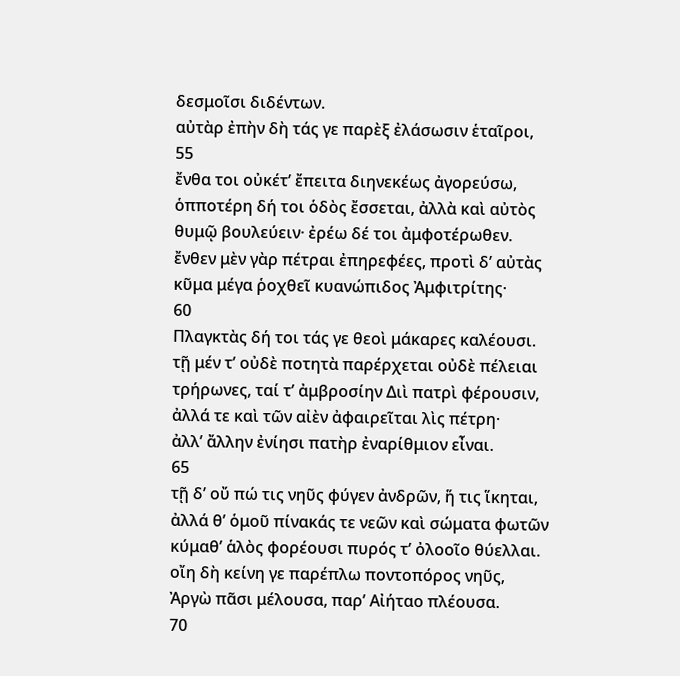δεσμοῖσι διδέντων.
αὐτὰρ ἐπὴν δὴ τάς γε παρὲξ ἐλάσωσιν ἑταῖροι,
55
ἔνθα τοι οὐκέτʼ ἔπειτα διηνεκέως ἀγορεύσω,
ὁπποτέρη δή τοι ὁδὸς ἔσσεται, ἀλλὰ καὶ αὐτὸς
θυμῷ βουλεύειν· ἐρέω δέ τοι ἀμφοτέρωθεν.
ἔνθεν μὲν γὰρ πέτραι ἐπηρεφέες, προτὶ δʼ αὐτὰς
κῦμα μέγα ῥοχθεῖ κυανώπιδος Ἀμφιτρίτης·
60
Πλαγκτὰς δή τοι τάς γε θεοὶ μάκαρες καλέουσι.
τῇ μέν τʼ οὐδὲ ποτητὰ παρέρχεται οὐδὲ πέλειαι
τρήρωνες, ταί τʼ ἀμβροσίην Διὶ πατρὶ φέρουσιν,
ἀλλά τε καὶ τῶν αἰὲν ἀφαιρεῖται λὶς πέτρη·
ἀλλʼ ἄλλην ἐνίησι πατὴρ ἐναρίθμιον εἶναι.
65
τῇ δʼ οὔ πώ τις νηῦς φύγεν ἀνδρῶν, ἥ τις ἵκηται,
ἀλλά θʼ ὁμοῦ πίνακάς τε νεῶν καὶ σώματα φωτῶν
κύμαθʼ ἁλὸς φορέουσι πυρός τʼ ὀλοοῖο θύελλαι.
οἴη δὴ κείνη γε παρέπλω ποντοπόρος νηῦς,
Ἀργὼ πᾶσι μέλουσα, παρʼ Αἰήταο πλέουσα.
70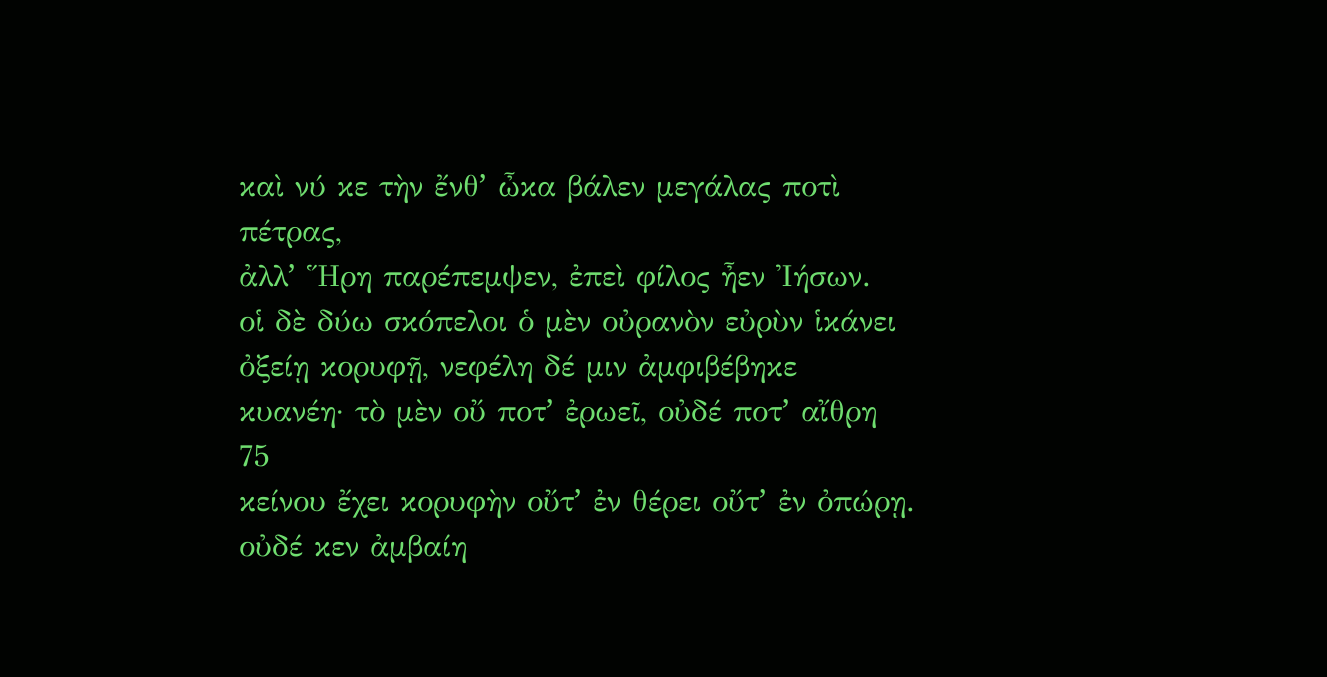καὶ νύ κε τὴν ἔνθʼ ὦκα βάλεν μεγάλας ποτὶ πέτρας,
ἀλλʼ Ἥρη παρέπεμψεν, ἐπεὶ φίλος ἦεν Ἰήσων.
οἱ δὲ δύω σκόπελοι ὁ μὲν οὐρανὸν εὐρὺν ἱκάνει
ὀξείῃ κορυφῇ, νεφέλη δέ μιν ἀμφιβέβηκε
κυανέη· τὸ μὲν οὔ ποτʼ ἐρωεῖ, οὐδέ ποτʼ αἴθρη
75
κείνου ἔχει κορυφὴν οὔτʼ ἐν θέρει οὔτʼ ἐν ὀπώρῃ.
οὐδέ κεν ἀμβαίη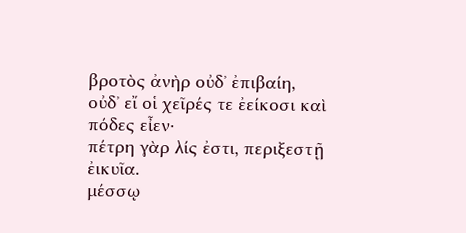βροτὸς ἀνὴρ οὐδʼ ἐπιβαίη,
οὐδʼ εἴ οἱ χεῖρές τε ἐείκοσι καὶ πόδες εἶεν·
πέτρη γὰρ λίς ἐστι, περιξεστῇ ἐικυῖα.
μέσσῳ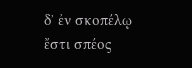δʼ ἐν σκοπέλῳ ἔστι σπέος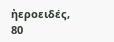ἠεροειδές,
80